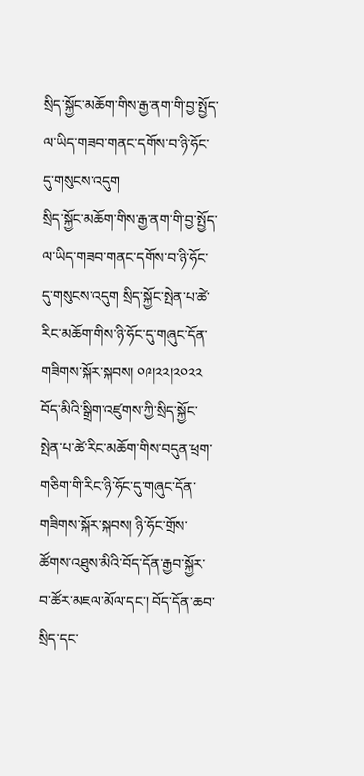སྲིད་སྐྱོང་མཆོག་གིས་རྒྱ་ནག་གི་བྱ་སྤྱོད་ལ་ཡིད་གཟབ་གནང་དགོས་བ་ཉི་ཧོང་དུ་གསུངས་འདུག
སྲིད་སྐྱོང་མཆོག་གིས་རྒྱ་ནག་གི་བྱ་སྤྱོད་ལ་ཡིད་གཟབ་གནང་དགོས་བ་ཉི་ཧོང་དུ་གསུངས་འདུག སྲིད་སྐྱོང་སྤེན་པ་ཚེ་རིང་མཆོག་གིས་ཉི་ཧོང་དུ་གཞུང་དོན་གཟིགས་སྐོར་སྐབས། ༠༩།༢༢།༢༠༢༢
བོད་མིའི་སྒྲིག་འཛུགས་ཀྱི་སྲིད་སྐྱོང་སྤེན་པ་ཚེ་རིང་མཆོག་གིས་བདུན་ཕྲག་གཅིག་གི་རིང་ཉི་ཧོང་དུ་གཞུང་དོན་གཟིགས་སྐོར་སྐབས། ཉི་ཧོང་གྲོས་ཚོགས་འཐུས་མིའི་བོད་དོན་རྒྱབ་སྐྱོར་བ་ཚོར་མཇལ་མོལ་དང་། བོད་དོན་ཆབ་སྲིད་དང་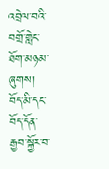འབྲེལ་བའི་བགྲོ་གླེང་ཐོག་མཉམ་ཞུགས། བོད་མི་དང་བོད་དོན་རྒྱབ་སྐྱོར་བ་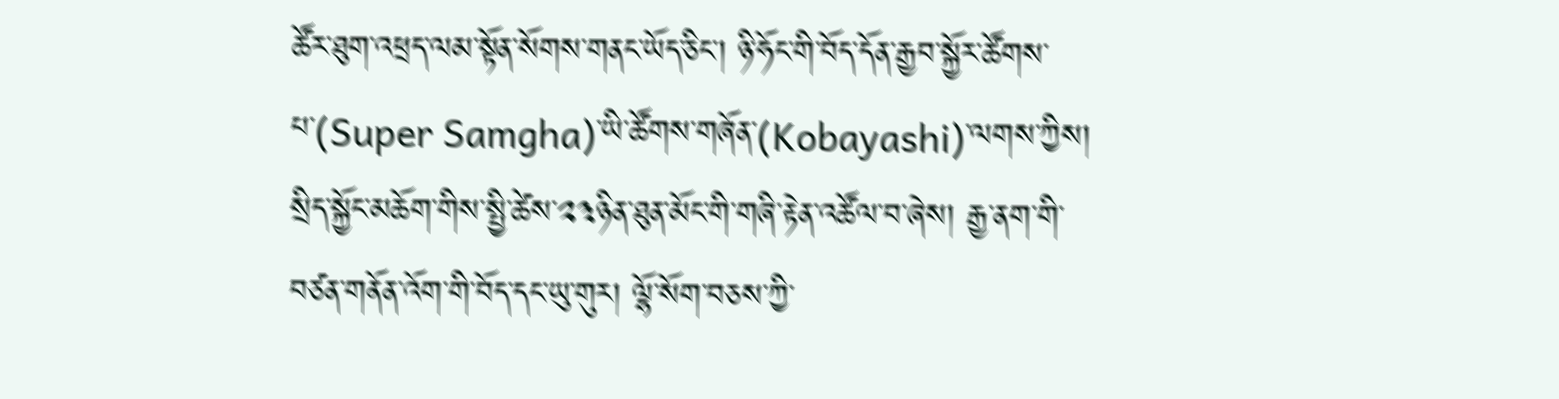ཚོར་ཐུག་འཕྲད་ལམ་སྟོན་སོགས་གནང་ཡོད་ཅིང་། ཉི་ཧོང་གི་བོད་དོན་རྒྱབ་སྐྱོར་ཚོགས་པ་(Super Samgha)་ཡི་ཚོགས་གཞོན་(Kobayashi)་ལགས་ཀྱིས། སྲིད་སྐྱོང་མཆོག་གིས་སྤྱི་ཚེས་༢༣ཉིན་ཐུན་མོང་གི་གཞི་རྟེན་འཚོལ་བ་ཞེས། རྒྱ་ནག་གི་བཙན་གནོན་འོག་གི་བོད་དང་ཡུ་གུར། ལྷོ་སོག་བཅས་ཀྱི་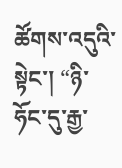ཚོགས་འདུའི་སྟེང་། “ཉི་ཧོང་དུ་རྒྱ་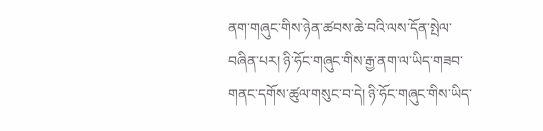ནག་གཞུང་གིས་ཉེན་ཚབས་ཆེ་བའི་ལས་དོན་སྤེལ་བཞིན་པར། ཉི་ཧོང་གཞུང་གིས་རྒྱ་ནག་ལ་ཡིད་གཟབ་གནང་དགོས་ཚུལ་གསུང་བ་དེ། ཉི་ཧོང་གཞུང་གིས་ཡིད་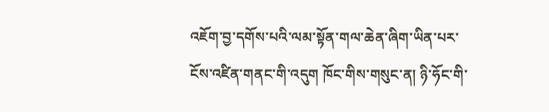འཇོག་བྱ་དགོས་པའི་ལམ་སྟོན་གལ་ཆེན་ཞིག་ཡིན་པར་ངོས་འཛིན་གནང་གི་འདུག ཁོང་གིས་གསུང་ན། ཉི་ཧོང་གི་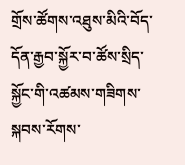གྲོས་ཚོགས་འཐུས་མིའི་བོད་དོན་རྒྱབ་སྐྱོར་བ་ཚོས་སྲིད་སྐྱོང་གི་འཚམས་གཟིགས་སྐབས་རོགས་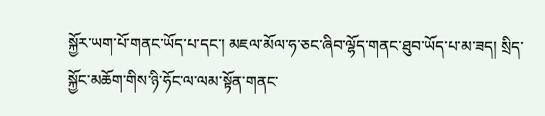སྐྱོར་ཡག་པོ་གནང་ཡོད་པ་དང་། མཇལ་མོལ་ཧ་ཅང་ཞིབ་ལྷོད་གནང་ཐུབ་ཡོད་པ་མ་ཟད། སྲིད་སྐྱོང་མཆོག་གིས་ཉི་ཧོང་ལ་ལམ་སྟོན་གནང་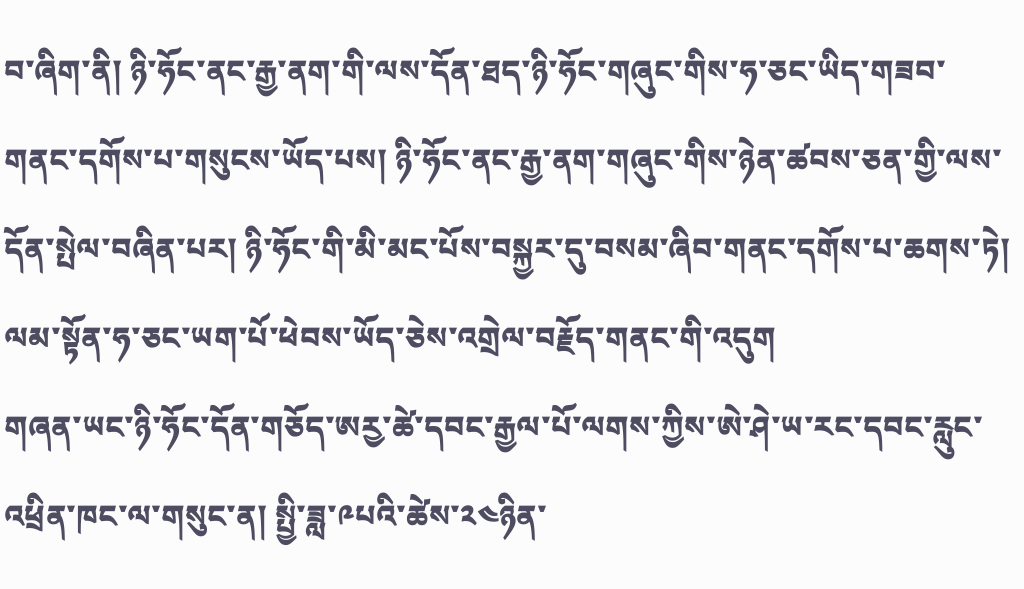བ་ཞིག་ནི། ཉི་ཧོང་ནང་རྒྱ་ནག་གི་ལས་དོན་ཐད་ཉི་ཧོང་གཞུང་གིས་ཧ་ཅང་ཡིད་གཟབ་གནང་དགོས་པ་གསུངས་ཡོད་པས། ཉི་ཧོང་ནང་རྒྱ་ནག་གཞུང་གིས་ཉེན་ཚབས་ཅན་གྱི་ལས་དོན་སྤེལ་བཞིན་པར། ཉི་ཧོང་གི་མི་མང་པོས་བསྐྱར་དུ་བསམ་ཞིབ་གནང་དགོས་པ་ཆགས་ཏེ། ལམ་སྟོན་ཧ་ཅང་ཡག་པོ་ཕེབས་ཡོད་ཅེས་འགྲེལ་བརྗོད་གནང་གི་འདུག
གཞན་ཡང་ཉི་ཧོང་དོན་གཅོད་ཨརྱ་ཚེ་དབང་རྒྱལ་པོ་ལགས་ཀྱིས་ཨེ་ཤེ་ཡ་རང་དབང་རླུང་འཕྲིན་ཁང་ལ་གསུང་ན། སྤྱི་ཟླ་༩པའི་ཚེས་༢༤ཉིན་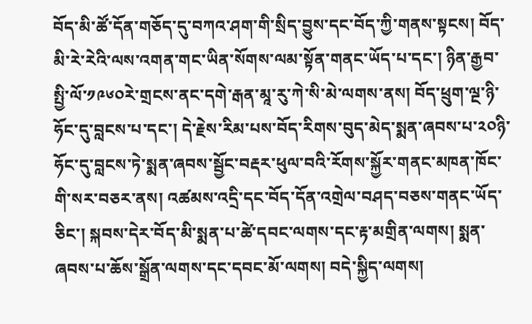བོད་མི་ཚོ་དོན་གཅོད་དུ་བཀའ་ཤག་གི་སྲིད་བྱུས་དང་བོད་ཀྱི་གནས་སྟངས། བོད་མི་རེ་རེའི་ལས་འགན་གང་ཡིན་སོགས་ལམ་སྟོན་གནང་ཡོད་པ་དང་། ཉིན་རྒྱབ་སྤྱི་ལོ་༡༩༦༠རེ་གྲངས་ནང་དགེ་རྒན་མཱ་རུ་ཀེ་སི་མེ་ལགས་ནས། བོད་ཕྲུག་ལྔ་ཉི་ཧོང་དུ་བླངས་པ་དང་། དེ་རྗེས་རིམ་པས་བོད་རིགས་བུད་མེད་སྨན་ཞབས་པ་༢༠ཉི་ཧོང་དུ་བླངས་ཏེ་སྨན་ཞབས་སྦྱོང་བརྡར་ཕུལ་བའི་རོགས་སྐྱོར་གནང་མཁན་ཁོང་གི་སར་བཅར་ནས། འཚམས་འདྲི་དང་བོད་དོན་འགྲེལ་བཤད་བཅས་གནང་ཡོད་ཅིང་། སྐབས་དེར་བོད་མི་སྨན་པ་ཚེ་དབང་ལགས་དང་རྟ་མགྲིན་ལགས། སྨན་ཞབས་པ་ཆོས་སྒྲོན་ལགས་དང་དབང་མོ་ལགས། བདེ་སྐྱིད་ལགས།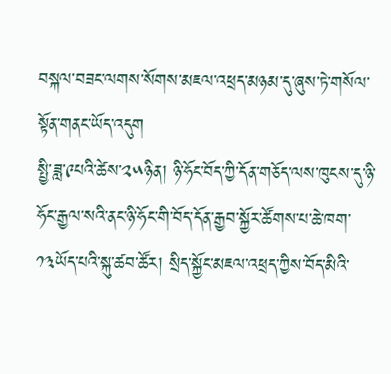བསྐལ་བཟང་ལགས་སོགས་མཇལ་འཕྲད་མཉམ་དུ་ཞུས་ཏེ་གསོལ་སྟོན་གནང་ཡོད་འདུག
སྤྱི་ཟླ་༩པའི་ཚེས་༢༥ཉིན། ཉི་ཧོང་བོད་ཀྱི་དོན་གཅོད་ལས་ཁུངས་དུ་ཉི་ཧོང་རྒྱལ་སའི་ནང་ཉི་ཧོང་གི་བོད་དོན་རྒྱབ་སྐྱོར་ཚོགས་པ་ཆེ་ཁག་༡༣ཡོད་པའི་སྐུ་ཚབ་ཚོར། སྲིད་སྐྱོང་མཇལ་འཕྲད་ཀྱིས་བོད་མིའི་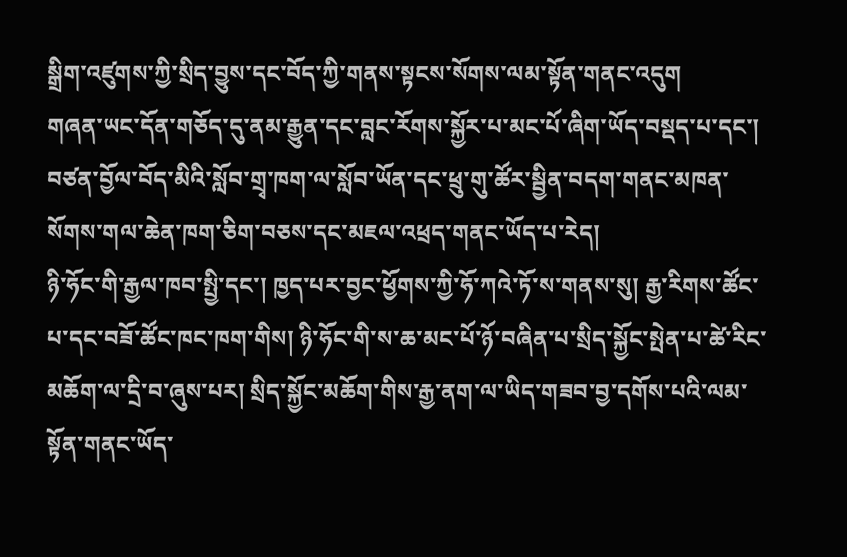སྒྲིག་འཛུགས་ཀྱི་སྲིད་བྱུས་དང་བོད་ཀྱི་གནས་སྟངས་སོགས་ལམ་སྟོན་གནང་འདུག
གཞན་ཡང་དོན་གཅོད་དུ་ནམ་རྒྱུན་དང་བླང་རོགས་སྐྱོར་པ་མང་པོ་ཞིག་ཡོད་བསྡད་པ་དང་། བཙན་བྱོལ་བོད་མིའི་སློབ་གྲྭ་ཁག་ལ་སློབ་ཡོན་དང་ཕྲུ་གུ་ཚོར་སྦྱིན་བདག་གནང་མཁན་སོགས་གལ་ཆེན་ཁག་ཅིག་བཅས་དང་མཇལ་འཕྲད་གནང་ཡོད་པ་རེད།
ཉི་ཧོང་གི་རྒྱལ་ཁབ་སྤྱི་དང་། ཁྱད་པར་བྱང་ཕྱོགས་ཀྱི་ཧོ་ཀའེ་ཏོ་ས་གནས་སུ། རྒྱ་རིགས་ཚོང་པ་དང་བཟོ་ཚོང་ཁང་ཁག་གིས། ཉི་ཧོང་གི་ས་ཆ་མང་པོ་ཉོ་བཞིན་པ་སྲིད་སྐྱོང་སྤེན་པ་ཚེ་རིང་མཆོག་ལ་དྲི་བ་ཞུས་པར། སྲིད་སྐྱོང་མཆོག་གིས་རྒྱ་ནག་ལ་ཡིད་གཟབ་བྱ་དགོས་པའི་ལམ་སྟོན་གནང་ཡོད་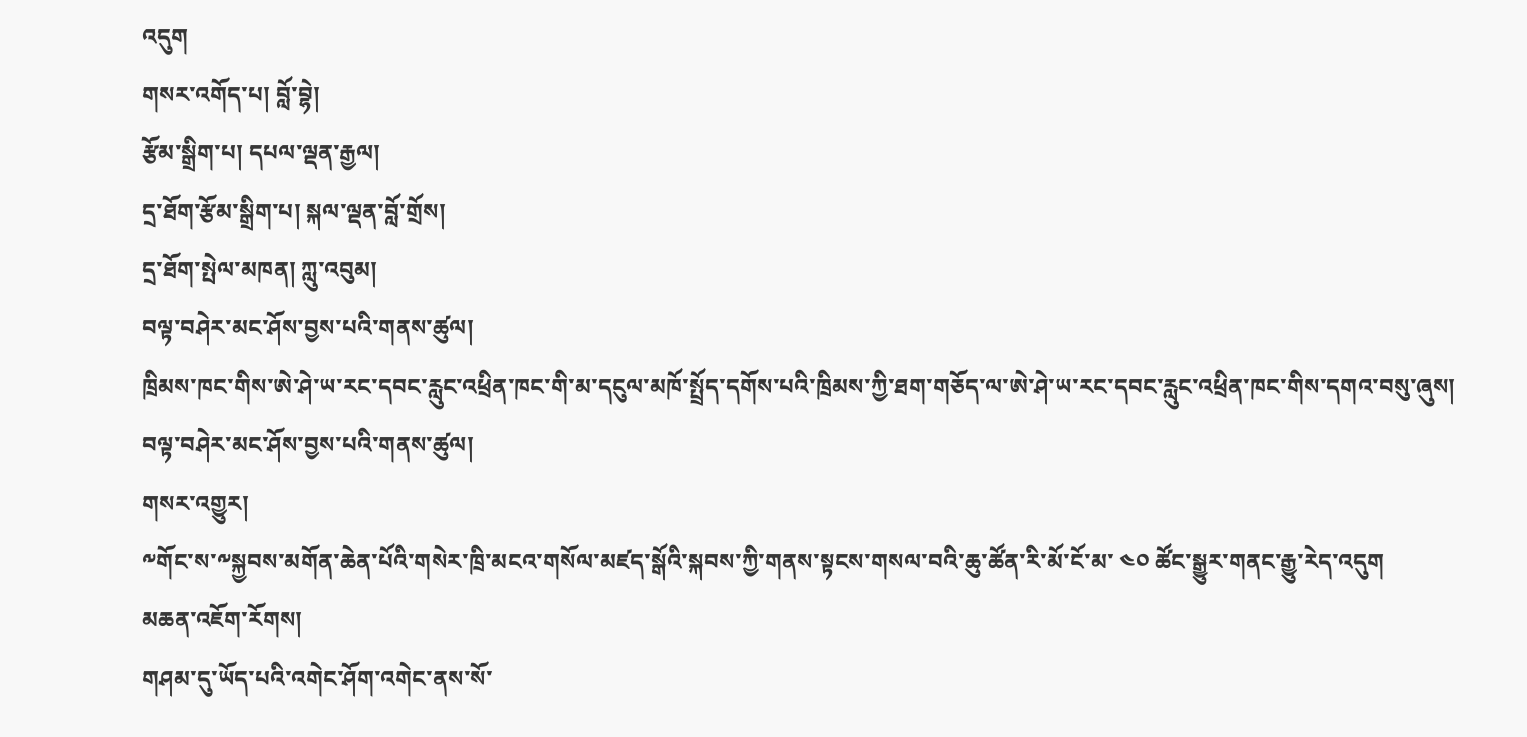འདུག
གསར་འགོད་པ། བློ་བྷེ།
རྩོམ་སྒྲིག་པ། དཔལ་ལྡན་རྒྱལ།
དྲ་ཐོག་རྩོམ་སྒྲིག་པ། སྐལ་ལྡན་བློ་གྲོས།
དྲ་ཐོག་སྤེལ་མཁན། ཀླུ་འབུམ།
བལྟ་བཤེར་མང་ཤོས་བྱས་པའི་གནས་ཚུལ།
ཁྲིམས་ཁང་གིས་ཨེ་ཤེ་ཡ་རང་དབང་རླུང་འཕྲིན་ཁང་གི་མ་དངུལ་མཁོ་སྤྲོད་དགོས་པའི་ཁྲིམས་ཀྱི་ཐག་གཅོད་ལ་ཨེ་ཤེ་ཡ་རང་དབང་རླུང་འཕྲིན་ཁང་གིས་དགའ་བསུ་ཞུས།
བལྟ་བཤེར་མང་ཤོས་བྱས་པའི་གནས་ཚུལ།
གསར་འགྱུར།
༸གོང་ས་༸སྐྱབས་མགོན་ཆེན་པོའི་གསེར་ཁྲི་མངའ་གསོལ་མཛད་སྒོའི་སྐབས་ཀྱི་གནས་སྟངས་གསལ་བའི་ཆུ་ཚོན་རི་མོ་ངོ་མ་ ༤༠ ཚོང་སྒྱུར་གནང་རྒྱུ་རེད་འདུག
མཆན་འཇོག་རོགས།
གཤམ་དུ་ཡོད་པའི་འགེང་ཤོག་འགེང་ནས་སོ་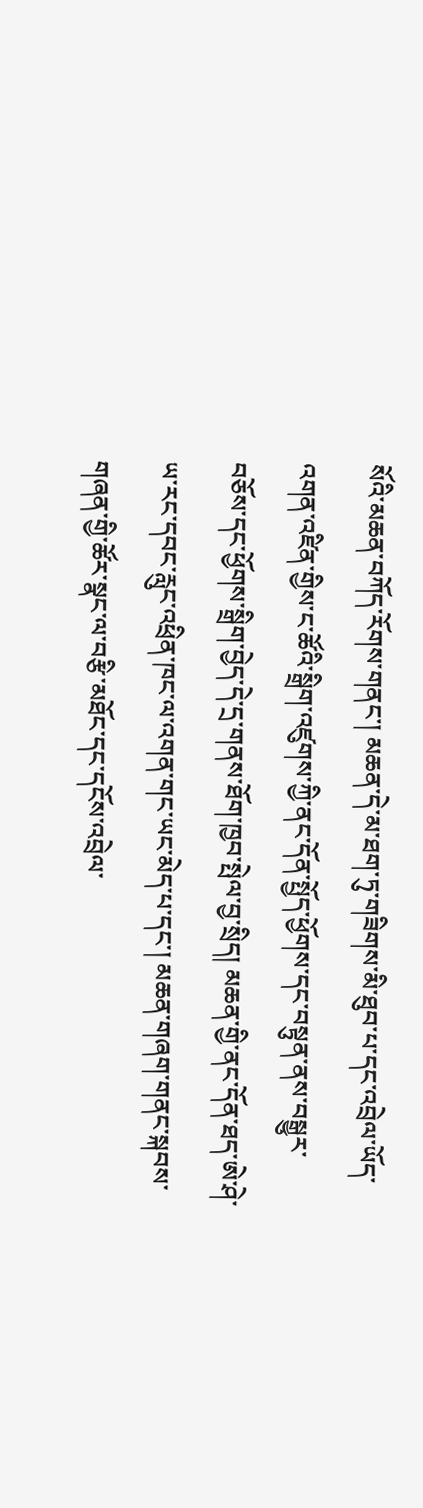སོའི་མཆན་བཀོད་རོགས་གནང་། མཆན་དེ་མ་ཐག་ཏུ་གཟིགས་མི་ཐུབ་པ་དང་འབྲེལ་ཡོད་འགན་འཛིན་གྱིས་ང་ཚོའི་སྒྲིག་འཛུགས་ཀྱི་ནང་དོན་སྤྱོད་ཕྱོགས་དང་བསྟུན་ནས་བསྒྱུར་བཅོས་དང་ཕྱོགས་སྒྲིག་བྱེད་དེ་དྲ་གནས་ཐོག་ཁྱབ་སྤེལ་བྱ་སྲིད། མཆན་གྱི་ནང་དོན་ཐད་ཨེ་ཤེ་ཡ་རང་དབང་རླུང་འཕྲིན་ཁང་ལ་འགན་གང་ཡང་མེད་པ་དང་། མཆན་གཞག་གནང་སྐབས་གཞན་གྱི་ཚོར་སྣང་ལ་བརྩི་མཐོང་དང་དངོས་འབྲེལ་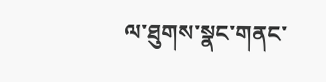ལ་ཐུགས་སྣང་གནང་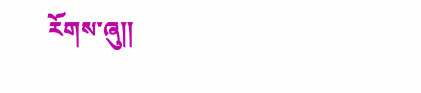རོགས་ཞུ༎